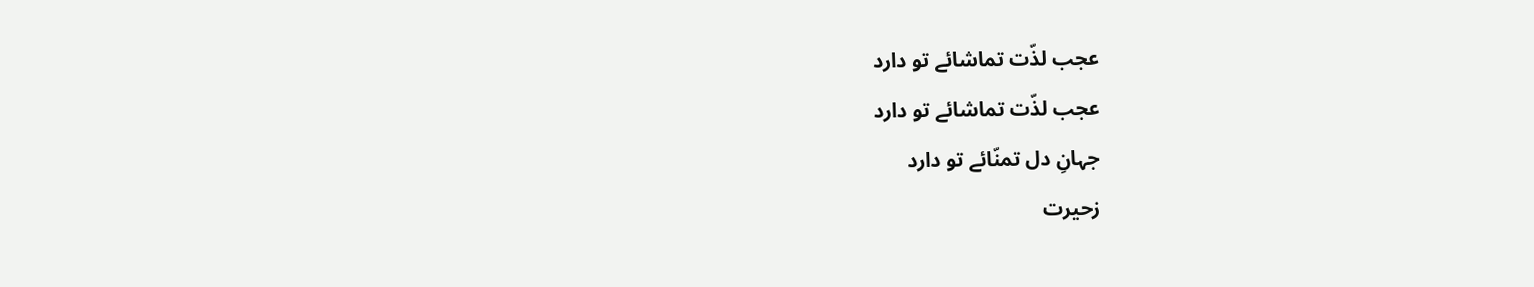عجب لذّت تماشائے تو دارد
عجب لذّت تماشائے تو دارد
جہانِ دل تمنّائے تو دارد
زحیرت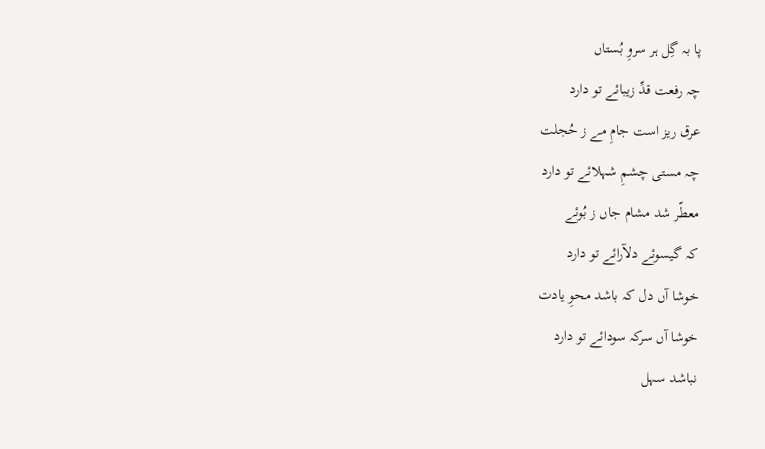پا بہ گِل ہر سروِ بُستاں
چہ رفعت قدِّ زیبائے تو دارد
عرق ریز است جامِ مے ز حُجلت
چہ مستی چشمِ شہلائے تو دارد
معطّر شد مشام جاں ز بُوئے
کہ گیسوئے دلآرائے تو دارد
خوشا آں دل کہ باشد محوِ یادت
خوشا آں سرکہ سودائے تو دارد
نباشد سہل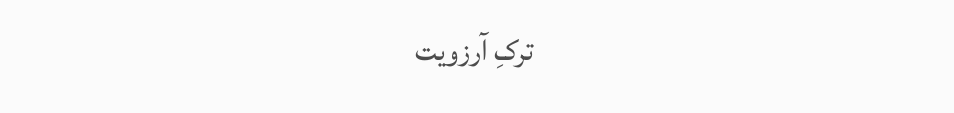ترکِ آرزویت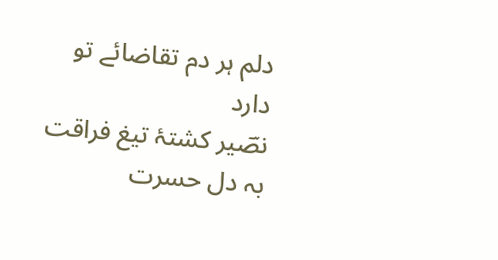دلم ہر دم تقاضائے تو دارد
نصؔیر کشتۂ تیغ فراقت
بہ دل حسرت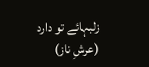زلبہائے تو دارد
(عرشِ ناز)